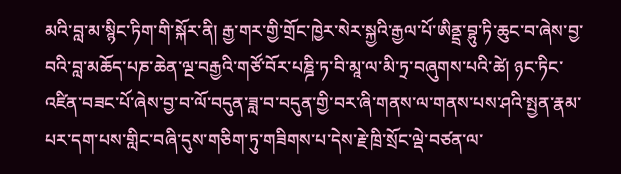མའི་བླ་མ་སྙིང་ཏིག་གི་སྐོར་ནི། རྒྱ་གར་གྱི་གྲོང་ཁྱེར་སེར་སྐྱའི་རྒྱལ་པོ་ཨིནྡྲ་བྷུ་ཏི་ཆུང་བ་ཞེས་བྱ་བའི་བླ་མཆོད་པཎ་ཆེན་ལྔ་བརྒྱའི་གཙོ་བོར་པཎྜི་ཏ་བི་མཱ་ལ་མི་ཏྲ་བཞུགས་པའི་ཚེ། ཉང་ཏིང་འཛིན་བཟང་པོ་ཞེས་བྱ་བ་ལོ་བདུན་ཟླ་བ་བདུན་གྱི་བར་ཞི་གནས་ལ་གནས་པས་ཤའི་སྤྱན་རྣམ་པར་དག་པས་གླིང་བཞི་དུས་གཅིག་ཏུ་གཟིགས་པ་དེས་རྗེ་ཁྲི་སྲོང་ལྡེ་བཙན་ལ་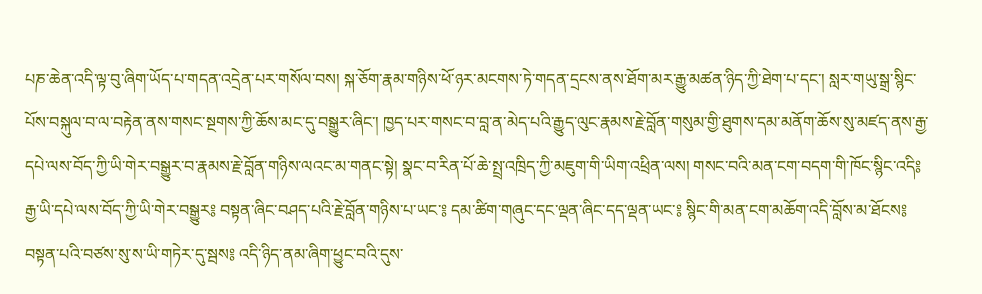པཎ་ཆེན་འདི་ལྟ་བུ་ཞིག་ཡོད་པ་གདན་འདྲེན་པར་གསོལ་བས། སྐ་ཅོག་རྣམ་གཉིས་ཕོ་ཉར་མངགས་ཏེ་གདན་དྲངས་ནས་ཐོག་མར་རྒྱུ་མཚན་ཉིད་ཀྱི་ཐེག་པ་དང་། སླར་གཡུ་སྒྲ་སྙིང་པོས་བསྐུལ་བ་ལ་བརྟེན་ནས་གསང་སྔགས་ཀྱི་ཆོས་མང་དུ་བསྒྱུར་ཞིང་། ཁྱད་པར་གསང་བ་བླ་ན་མེད་པའི་རྒྱུད་ལུང་རྣམས་རྗེ་བློན་གསུམ་གྱི་ཐུགས་དམ་མནོག་ཆོས་སུ་མཛད་ནས་རྒྱ་དཔེ་ལས་བོད་ཀྱི་ཡི་གེར་བསྒྱུར་བ་རྣམས་རྗེ་བློན་གཉིས་ལའང་མ་གནང་སྟེ། སྣང་བ་རིན་པོ་ཆེ་སྤྲ་འཁྲིད་ཀྱི་མཇུག་གི་ཡིག་འཕྲིན་ལས། གསང་བའི་མན་ངག་བདག་གི་ཁོང་སྙིང་འདི༔ རྒྱ་ཡི་དཔེ་ལས་བོད་ཀྱི་ཡི་གེར་བསྒྱུར༔ བསྟན་ཞིང་བཤད་པའི་རྗེ་བློན་གཉིས་པ་ཡང་༔ དམ་ཚིག་གཞུང་དང་ལྡན་ཞིང་དད་ལྡན་ཡང་༔ སྙིང་གི་མན་ངག་མཆོག་འདི་བློས་མ་ཐོངས༔ བསྟན་པའི་བཙས་སུ་ས་ཡི་གཏེར་དུ་སྦས༔ འདི་ཉིད་ནམ་ཞིག་ཕྱུང་བའི་དུས་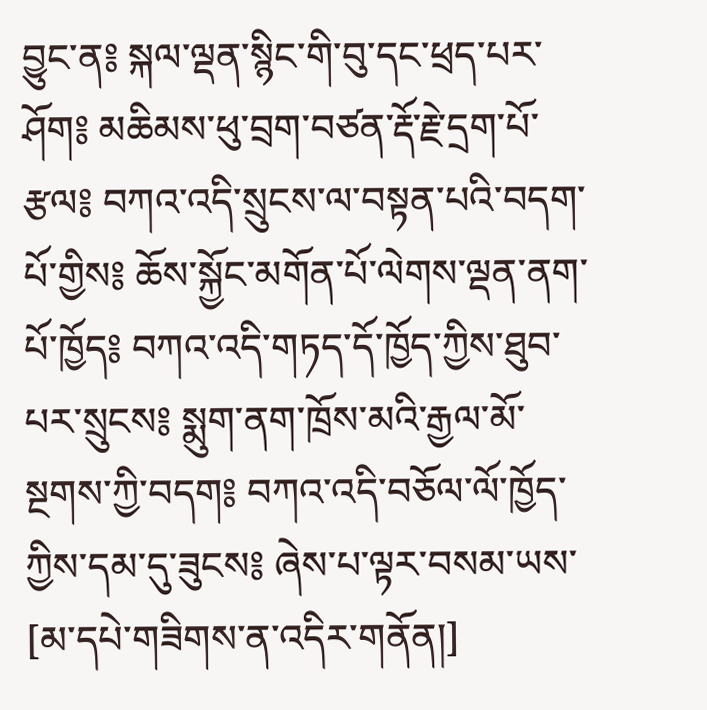བྱུང་ན༔ སྐལ་ལྡན་སྙིང་གི་བུ་དང་ཕྲད་པར་ཤོག༔ མཆིམས་ཕུ་བྲག་བཙན་རྡོ་རྗེ་དྲག་པོ་རྩལ༔ བཀའ་འདི་སྲུངས་ལ་བསྟན་པའི་བདག་པོ་གྱིས༔ ཆོས་སྐྱོང་མགོན་པོ་ལེགས་ལྡན་ནག་པོ་ཁྱོད༔ བཀའ་འདི་གཏད་དོ་ཁྱོད་ཀྱིས་ཐུབ་པར་སྲུངས༔ སྨུག་ནག་ཁྲོས་མའི་རྒྱལ་མོ་སྔགས་ཀྱི་བདག༔ བཀའ་འདི་བཅོལ་ལོ་ཁྱོད་ཀྱིས་དམ་དུ་ཟུངས༔ ཞེས་པ་ལྟར་བསམ་ཡས་
[མ་དཔེ་གཟིགས་ན་འདིར་གནོན།]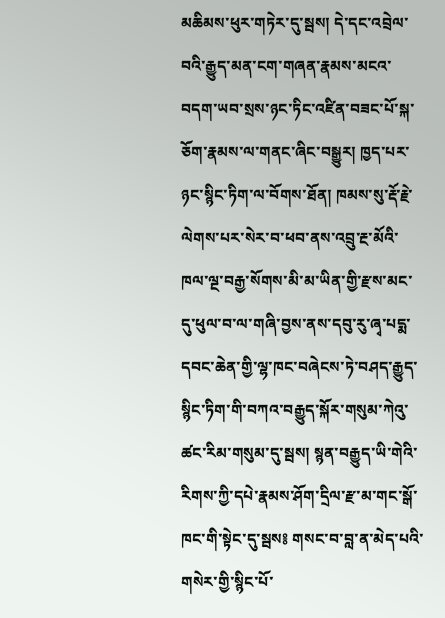མཆིམས་ཕུར་གཏེར་དུ་སྦས། དེ་དང་འབྲེལ་བའི་རྒྱུད་མན་ངག་གཞན་རྣམས་མངའ་བདག་ཡབ་སྲས་ཉང་ཏིང་འཛིན་བཟང་པོ་སྐ་ཅོག་རྣམས་ལ་གནང་ཞིང་བསྒྱུར། ཁྱད་པར་ཉང་སྙིང་ཏིག་ལ་བོགས་ཐོན། ཁམས་སུ་རྡོ་རྗེ་ལེགས་པར་སེར་བ་ཕབ་ནས་འབྲུ་རྔ་མོའི་ཁལ་ལྔ་བརྒྱ་སོགས་མི་མ་ཡིན་གྱི་རྫས་མང་དུ་ཕུལ་བ་ལ་གཞི་བྱས་ནས་དབུ་རུ་ཞྭ་པདྨ་དབང་ཆེན་གྱི་ལྷ་ཁང་བཞེངས་ཏེ་བཤད་རྒྱུད་སྙིང་ཏིག་གི་བཀའ་བརྒྱུད་སྐོར་གསུམ་ཀེའུ་ཚང་རིམ་གསུམ་དུ་སྦས། སྙན་བརྒྱུད་ཡི་གེའི་རིགས་ཀྱི་དཔེ་རྣམས་ཤོག་དྲིལ་རྫ་མ་གང་སྒོ་ཁང་གི་སྟེང་དུ་སྦས༔ གསང་བ་བླ་ན་མེད་པའི་གསེར་གྱི་སྙིང་པོ་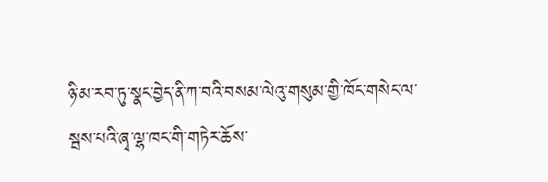ཉི་མ་རབ་ཏུ་སྣང་བྱེད་ནི་ཀ་བའི་བསམ་ལེའུ་གསུམ་གྱི་ཁོང་གསེང་ལ་སྦས་པའི་ཞྭ་ལྷ་ཁང་གི་གཏེར་ཆོས་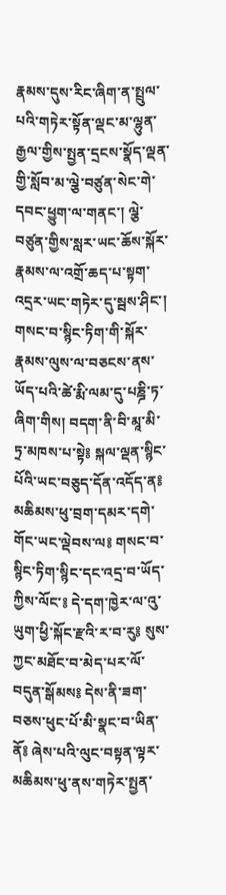རྣམས་དུས་རིང་ཞིག་ན་སྤྲུལ་པའི་གཏེར་སྟོན་ལྡང་མ་ལྷུན་རྒྱལ་གྱིས་སྤྱན་དྲངས་སྣོད་ལྡན་གྱི་སློབ་མ་ལྕེ་བཙུན་སེང་གེ་དབང་ཕྱུག་ལ་གནང་། ལྕེ་བཙུན་གྱིས་སླར་ཡང་ཆོས་སྐོར་རྣམས་ལ་འགྲོ་ཆད་པ་སྟག་འདྲར་ཡང་གཏེར་དུ་སྦས་ཤིང་། གསང་བ་སྙིང་ཏིག་གི་སྐོར་རྣམས་ལུས་ལ་བཅངས་ནས་ཡོད་པའི་ཚེ་རྨི་ལམ་དུ་པཎྜི་ཏ་ཞིག་གིས། བདག་ནི་བི་མཱ་མི་ཏྲ་མཁས་པ་སྟེ༔ སྐལ་ལྡན་སྙིང་པོའི་ཡང་བཅུད་དོན་འདོད་ན༔ མཆིམས་ཕུ་བྲག་དམར་དགེ་གོང་ཡང་ལྡེབས་ལ༔ གསང་བ་སྙིང་ཏིག་སྙིང་དང་འདྲ་བ་ཡོད་ཀྱིས་ལོང་༔ དེ་དག་ཁྱེར་ལ་འུ་ཡུག་ཕྱི་སྐོང་རྫའི་ར་བ་རུ༔ སུས་ཀྱང་མཐོང་བ་མེད་པར་ལོ་བདུན་སྒོམས༔ དེས་ནི་ཟག་བཅས་ཕུང་པོ་མི་སྣང་བ་ཡིན་ནོ༔ ཞེས་པའི་ལུང་བསྟན་ལྟར་མཆིམས་ཕུ་ནས་གཏེར་སྤྱན་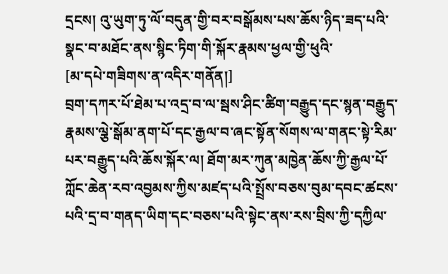དྲངས། འུ་ཡུག་ཏུ་ལོ་བདུན་གྱི་བར་བསྒོམས་པས་ཆོས་ཉིད་ཟད་པའི་སྣང་བ་མཐོང་ནས་སྙིང་ཏིག་གི་སྐོར་རྣམས་ཕྱལ་གྱི་ཕུའི་
[མ་དཔེ་གཟིགས་ན་འདིར་གནོན།]
བྲག་དཀར་པོ་ཐེམ་པ་འདྲ་བ་ལ་སྦས་ཤིང་ཚིག་བརྒྱུད་དང་སྙན་བརྒྱུད་རྣམས་ལྕེ་སྒོམ་ནག་པོ་དང་རྒྱལ་བ་ཞང་སྟོན་སོགས་ལ་གནང་སྟེ་རིམ་པར་བརྒྱུད་པའི་ཆོས་སྐོར་ལ། ཐོག་མར་ཀུན་མཁྱེན་ཆོས་ཀྱི་རྒྱལ་པོ་ཀློང་ཆེན་རབ་འབྱམས་ཀྱིས་མཛད་པའི་སྤྲོས་བཅས་བུམ་དབང་ཚངས་པའི་དྲ་བ་གནད་ཡིག་དང་བཅས་པའི་སྟེང་ནས་རས་བྲིས་ཀྱི་དཀྱིལ་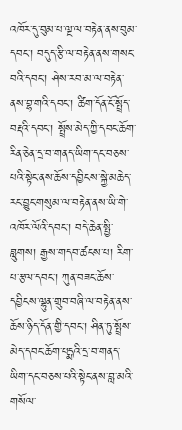འཁོར་དུ་བུམ་པ་ལྔ་ལ་བརྟེན་ནས་བུམ་དབང་། བདུད་རྩི་ལ་བརྟེན་ནས་གསང་བའི་དབང་། ཤེས་རབ་མ་ལ་བརྟེན་ནས་བྷ་གའི་དབང་། ཚིག་དོན་ངོ་སྤྲོད་བརྡའི་དབང་། སྤྲོས་མེད་ཀྱི་དབང་ཆོག་རིན་ཅེན་དྲ་བ་གནད་ཡིག་དང་བཅས་པའི་སྟེང་ནས་ཆོས་དབྱིངས་སྐྱེ་མཆེད་རང་བྱུང་གསུམ་ལ་བརྟེན་ནས་ཡི་གེ་འཁོར་ལོའི་དབང་། བདེ་ཆེན་སྤྱི་བླུགས། རྒྱས་གདབ་ཚངས་པ། རིག་པ་རྩལ་དབང་། ཀུན་བཟང་ཆོས་དབྱིངས་ལྷུན་གྲུབ་བཞི་ལ་བརྟེན་ནས་ཆོས་ཉིད་དོན་གྱི་དབང་། ཤིན་ཏུ་སྤྲོས་མེད་དབང་ཆོག་པདྨའི་དྲ་བ་གནད་ཡིག་དང་བཅས་པའི་སྟེང་ནས་བླ་མའི་གསོལ་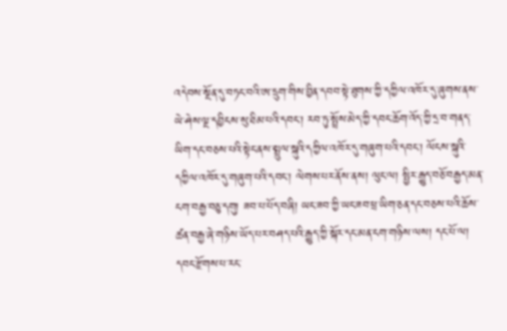འདེབས་སྔོན་དུ་བཏང་བའི་ཨ་དྲུག་གིས་བྱིན་དབབ་སྟེ་ཐུགས་ཀྱི་དཀྱིལ་འཁོར་དུ་ཞུགས་ནས་ཡེ་ཤེས་ལྔ་དབྱིངས་སུ་ཐིམ་པའི་དབང་། རབ་ཏུ་སྤྲོས་མེད་ཀྱི་དབང་ཆོག་འོད་ཀྱི་དྲ་བ་གནད་ཡིག་དང་བཅས་པའི་སྟེང་ནས་སྤྲུལ་སྐུའི་དཀྱིལ་འཁོར་དུ་གཞུག་པའི་དབང་། ལོངས་སྐུའི་དཀྱིལ་འཁོར་དུ་གཞུག་པའི་དབང་། ལེགས་པར་ནོས་ནས། ལུང་ལ། སྤྱིར་རྒྱུད་བཅོ་བརྒྱད་མན་ངག་བརྒྱ་བཅུ་དགུ། ཟབ་པ་པོད་བཞི། ཡང་ཟབ་ཀྱི་ཡང་ཟབ་ཕྲ་ཡིག་ཅན་དང་བཅས་པའི་ཆོས་ཚན་བརྒྱ་ཞེ་གཉིས་ཡོད་པར་བཤད་པའི་རྒྱུད་ཀྱི་སྐོར་དང་མན་ངག་གཉིས་ལས། དང་པོ་ལ། དབང་རྫོགས་པ་རང་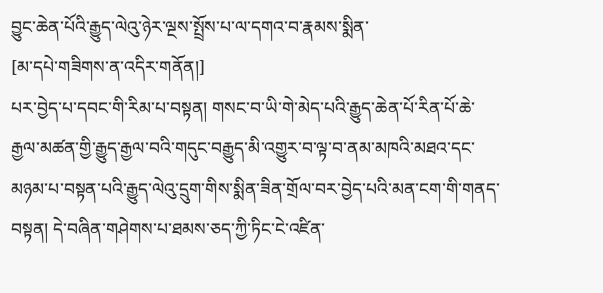བྱུང་ཆེན་པོའི་རྒྱུད་ལེའུ་ཉེར་ལྔས་སྤྲོས་པ་ལ་དགའ་བ་རྣམས་སྨིན་
[མ་དཔེ་གཟིགས་ན་འདིར་གནོན།]
པར་བྱེད་པ་དབང་གི་རིམ་པ་བསྟན། གསང་བ་ཡི་གེ་མེད་པའི་རྒྱུད་ཆེན་པོ་རིན་པོ་ཆེ་རྒྱལ་མཚན་གྱི་རྒྱུད་རྒྱལ་བའི་གདུང་བརྒྱུད་མི་འགྱུར་བ་ལྟ་བ་ནམ་མཁའི་མཐའ་དང་མཉམ་པ་བསྟན་པའི་རྒྱུད་ལེའུ་དྲུག་གིས་སྨིན་ཟིན་གྲོལ་བར་བྱེད་པའི་མན་ངག་གི་གནད་བསྟན། དེ་བཞིན་གཤེགས་པ་ཐམས་ཅད་ཀྱི་ཏིང་ངེ་འཛིན་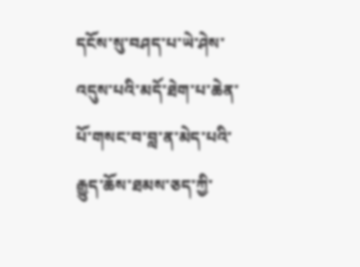དངོས་སུ་བཤད་པ་ཡེ་ཤེས་འདུས་པའི་མདོ་ཐེག་པ་ཆེན་པོ་གསང་བ་བླ་ན་མེད་པའི་རྒྱུད་ཆོས་ཐམས་ཅད་ཀྱི་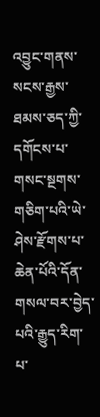འབྱུང་གནས་སངས་རྒྱས་ཐམས་ཅད་ཀྱི་དགོངས་པ་གསང་སྔགས་གཅིག་པའི་ཡེ་ཤེས་རྫོགས་པ་ཆེན་པོའི་དོན་གསལ་བར་བྱེད་པའི་རྒྱུད་རིག་པ་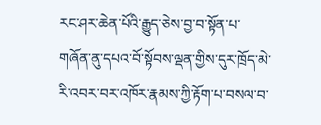རང་ཤར་ཆེན་པོའི་རྒྱུད་ཅེས་བྱ་བ་སྟོན་པ་གཞོན་ནུ་དཔའ་བོ་སྟོབས་ལྡན་གྱིས་དུར་ཁྲོད་མེ་རི་འབར་བར་འཁོར་རྣམས་ཀྱི་རྟོག་པ་བསལ་བ་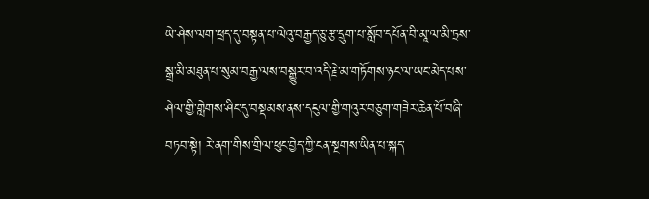ཡེ་ཤེས་ལག་ཕྲད་དུ་བསྟན་པ་ལེའུ་བརྒྱད་ཅུ་རྩ་དྲུག་པ་སློབ་དཔོན་བི་མཱ་ལ་མི་ཏྲས་སྒྲ་མི་མཐུན་པ་སུམ་བརྒྱ་ལས་བསྒྱུར་བ་འདི་རྗེ་མ་གཏོགས་ཉང་ལ་ཡང་མེད་པས་ཤེལ་གྱི་གླེགས་ཤིང་དུ་བསྡམས་ནས་དངུལ་གྱི་གའུར་བཅུག་གཟེར་ཆེན་པོ་བཞི་བཏབ་སྟེ། རེ་ནག་གིས་གྲིལ་ཕུང་བྱེད་ཀྱི་ངན་སྔགས་ཡིན་པ་སྐད་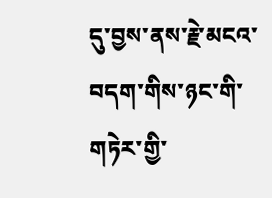དུ་བྱས་ནས་རྗེ་མངའ་བདག་གིས་ཉང་གི་གཏེར་གྱི་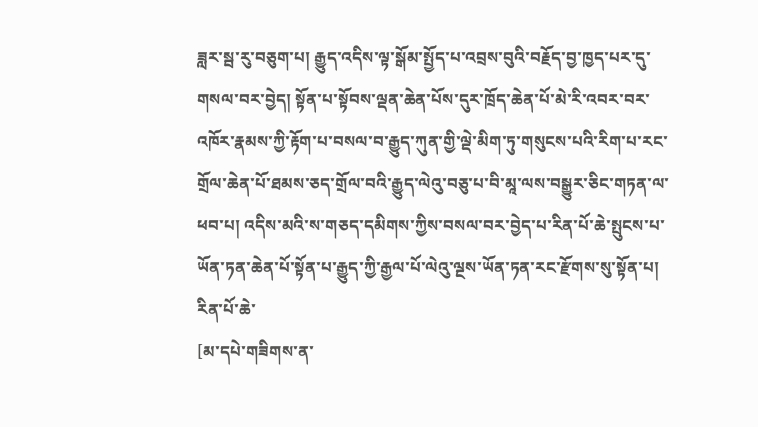ཟླར་སྦ་རུ་བཅུག་པ། རྒྱུད་འདིས་ལྟ་སྒོམ་སྤྱོད་པ་འབྲས་བུའི་བརྗོད་བྱ་ཁྱད་པར་དུ་གསལ་བར་བྱེད། སྟོན་པ་སྟོབས་ལྡན་ཆེན་པོས་དུར་ཁྲོད་ཆེན་པོ་མེ་རི་འབར་བར་འཁོར་རྣམས་ཀྱི་རྟོག་པ་བསལ་བ་རྒྱུད་ཀུན་གྱི་ལྡེ་མིག་ཏུ་གསུངས་པའི་རིག་པ་རང་གྲོལ་ཆེན་པོ་ཐམས་ཅད་གྲོལ་བའི་རྒྱུད་ལེའུ་བཅུ་པ་བི་མཱ་ལས་བསྒྱུར་ཅིང་གཏན་ལ་ཕབ་པ། འདིས་མའི་ས་གཅད་དམིགས་ཀྱིས་བསལ་བར་བྱེད་པ་རིན་པོ་ཆེ་སྤུངས་པ་ཡོན་ཏན་ཆེན་པོ་སྟོན་པ་རྒྱུད་ཀྱི་རྒྱལ་པོ་ལེའུ་ལྔས་ཡོན་ཏན་རང་རྫོགས་སུ་སྟོན་པ། རིན་པོ་ཆེ་
[མ་དཔེ་གཟིགས་ན་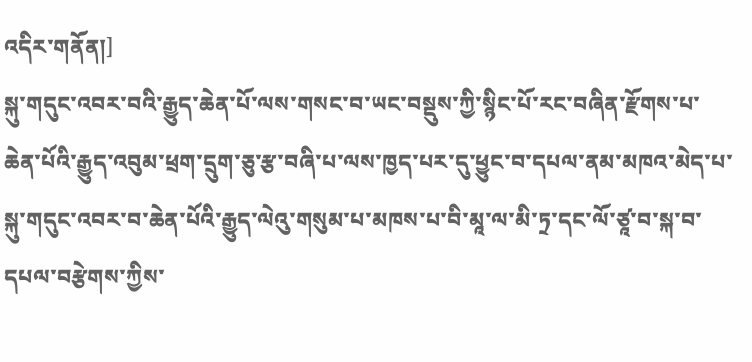འདིར་གནོན།]
སྐུ་གདུང་འབར་བའི་རྒྱུད་ཆེན་པོ་ལས་གསང་བ་ཡང་བསྡུས་ཀྱི་སྙིང་པོ་རང་བཞིན་རྫོགས་པ་ཆེན་པོའི་རྒྱུད་འབུམ་ཕྲག་དྲུག་ཅུ་རྩ་བཞི་པ་ལས་ཁྱད་པར་དུ་ཕྱུང་བ་དཔལ་ནམ་མཁའ་མེད་པ་སྐུ་གདུང་འབར་བ་ཆེན་པོའི་རྒྱུད་ལེའུ་གསུམ་པ་མཁས་པ་བི་མཱ་ལ་མི་ཏྲ་དང་ལོ་ཙཱ་བ་སྐ་བ་དཔལ་བརྩེགས་ཀྱིས་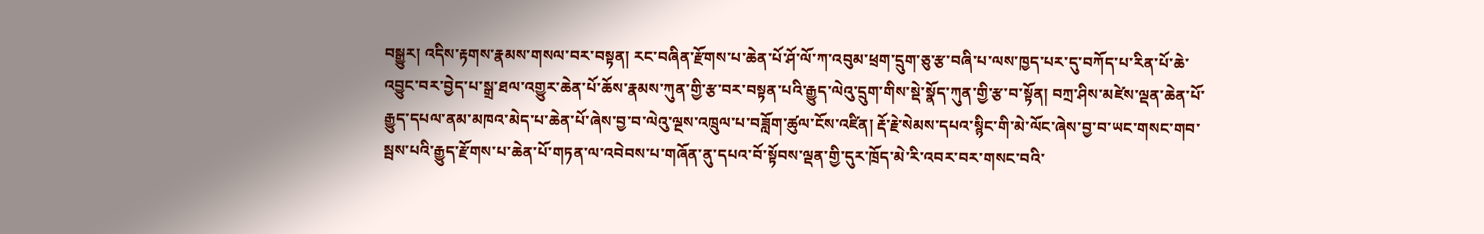བསྒྱུར། འདིས་རྟགས་རྣམས་གསལ་བར་བསྟན། རང་བཞིན་རྫོགས་པ་ཆེན་པོ་ཤོ་ལོ་ཀ་འབུམ་ཕྲག་དྲུག་ཅུ་རྩ་བཞི་པ་ལས་ཁྱད་པར་དུ་བཀོད་པ་རིན་པོ་ཆེ་འབྱུང་བར་བྱེད་པ་སྒྲ་ཐལ་འགྱུར་ཆེན་པོ་ཆོས་རྣམས་ཀུན་གྱི་རྩ་བར་བསྟན་པའི་རྒྱུད་ལེའུ་དྲུག་གིས་སྡེ་སྣོད་ཀུན་གྱི་རྩ་བ་སྟོན། བཀྲ་ཤིས་མཛེས་ལྡན་ཆེན་པོ་རྒྱུད་དཔལ་ནམ་མཁའ་མེད་པ་ཆེན་པོ་ཞེས་བྱ་བ་ལེའུ་ལྔས་འཁྲུལ་པ་བཟློག་ཚུལ་ངོས་འཛིན། རྡོ་རྗེ་སེམས་དཔའ་སྙིང་གི་མེ་ལོང་ཞེས་བྱ་བ་ཡང་གསང་གབ་སྦས་པའི་རྒྱུད་རྫོགས་པ་ཆེན་པོ་གཏན་ལ་འབེབས་པ་གཞོན་ནུ་དཔའ་བོ་སྟོབས་ལྡན་གྱི་དུར་ཁྲོད་མེ་རི་འབར་བར་གསང་བའི་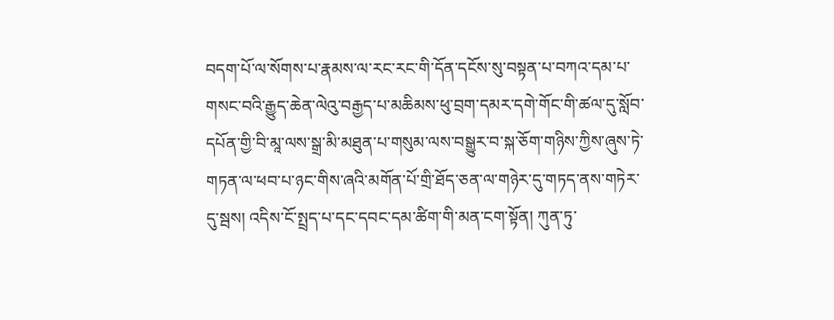བདག་པོ་ལ་སོགས་པ་རྣམས་ལ་རང་རང་གི་དོན་དངོས་སུ་བསྟན་པ་བཀའ་དམ་པ་གསང་བའི་རྒྱུད་ཆེན་ལེའུ་བརྒྱད་པ་མཆིམས་ཕུ་བྲག་དམར་དགེ་གོང་གི་ཚལ་དུ་སློབ་དཔོན་གྱི་བི་མཱ་ལས་སྒྲ་མི་མཐུན་པ་གསུམ་ལས་བསྒྱུར་བ་སྐ་ཅོག་གཉིས་ཀྱིས་ཞུས་ཏེ་གཏན་ལ་ཕབ་པ་ཉང་གིས་ཞའི་མགོན་པོ་གྲི་ཐོད་ཅན་ལ་གཉེར་དུ་གཏད་ནས་གཏེར་དུ་སྦས། འདིས་ངོ་སྤྲད་པ་དང་དབང་དམ་ཚིག་གི་མན་ངག་སྟོན། ཀུན་ཏུ་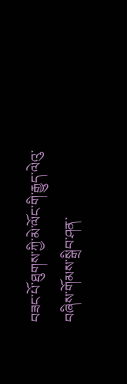བཟང་པོ་ཐུགས་ཀྱི་མེ་ལོང་གི་རྒྱུད་ལེའུ་བཞིས་གོམས་སྒྲིབ་ཤན་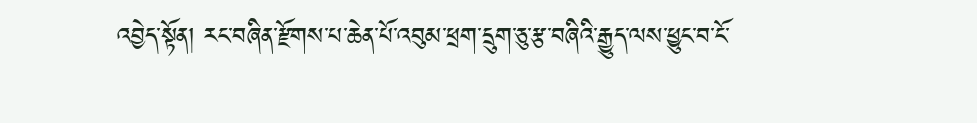འབྱེད་སྟོན། རང་བཞིན་རྫོགས་པ་ཆེན་པོ་འབུམ་ཕྲག་དྲུག་ཅུ་རྩ་བཞིའི་རྒྱུད་ལས་ཕྱུང་བ་ངོ་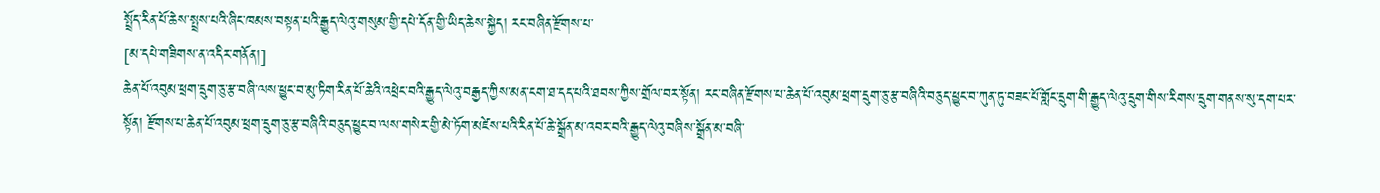སྤྲོད་རིན་པོ་ཆེས་སྤྲས་པའི་ཞིང་ཁམས་བསྟན་པའི་རྒྱུད་ལེའུ་གསུམ་གྱི་དཔེ་དོན་གྱི་ཡིད་ཆེས་སྐྱེད། རང་བཞིན་རྫོགས་པ་
[མ་དཔེ་གཟིགས་ན་འདིར་གནོན།]
ཆེན་པོ་འབུམ་ཕྲག་དྲུག་ཅུ་རྩ་བཞི་ལས་ཕྱུང་བ་མུ་ཏིག་རིན་པོ་ཆེའི་འཕྲེང་བའི་རྒྱུད་ལེའུ་བརྒྱད་ཀྱིས་མན་ངག་ཐ་དད་པའི་ཐབས་ཀྱིས་གྲོལ་བར་སྟོན། རང་བཞིན་རྫོགས་པ་ཆེན་པོ་འབུམ་ཕྲག་དྲུག་ཅུ་རྩ་བཞིའི་བཅུད་ཕྱུང་བ་ཀུན་ཏུ་བཟང་པོ་གློང་དྲུག་གི་རྒྱུད་ལེའུ་དྲུག་གིས་རིགས་དྲུག་གནས་སུ་དག་པར་སྟོན། རྫོགས་པ་ཆེན་པོ་འབུམ་ཕྲག་དྲུག་ཅུ་རྩ་བཞིའི་བཅུད་ཕྱུང་བ་ལས་གསེར་གྱི་མེ་ཏོག་མཛེས་པའི་རིན་པོ་ཆེ་སྒྲོན་མ་འབར་བའི་རྒྱུད་ལེའུ་བཞིས་སྒྲོན་མ་བཞི་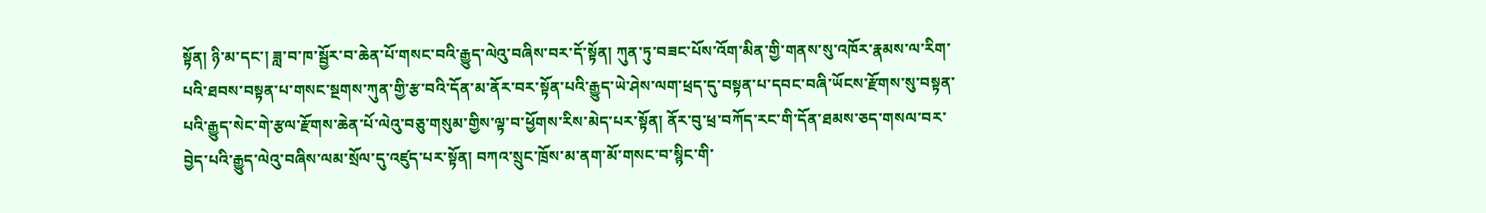སྟོན། ཉི་མ་དང་། ཟླ་བ་ཁ་སྦྱོར་བ་ཆེན་པོ་གསང་བའི་རྒྱུད་ལེའུ་བཞིས་བར་དོ་སྟོན། ཀུན་ཏུ་བཟང་པོས་འོག་མིན་གྱི་གནས་སུ་འཁོར་རྣམས་ལ་རིག་པའི་ཐབས་བསྟན་པ་གསང་སྔགས་ཀུན་གྱི་རྩ་བའི་དོན་མ་ནོར་བར་སྟོན་པའི་རྒྱུད་ཡེ་ཤེས་ལག་ཕྲད་དུ་བསྟན་པ་དབང་བཞི་ཡོངས་རྫོགས་སུ་བསྟན་པའི་རྒྱུད་སེང་གེ་རྩལ་རྫོགས་ཆེན་པོ་ལེའུ་བཅུ་གསུམ་གྱིས་ལྟ་བ་ཕྱོགས་རིས་མེད་པར་སྟོན། ནོར་བུ་ཕྲ་བཀོད་རང་གི་དོན་ཐམས་ཅད་གསལ་བར་བྱེད་པའི་རྒྱུད་ལེའུ་བཞིས་ལམ་སྲོལ་དུ་འཛུད་པར་སྟོན། བཀའ་སྲུང་ཁྲོས་མ་ནག་མོ་གསང་བ་སྙིང་གི་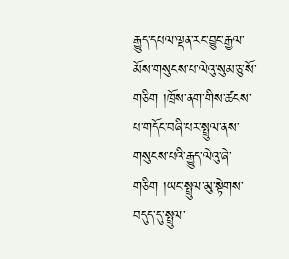རྒྱུད་དཔལ་ལྡན་རང་བྱུང་རྒྱལ་མོས་གསུངས་པ་ལེའུ་སུམ་ཅུ་སོ་གཅིག །ཁྲོས་ནག་གིས་ཚངས་པ་གདོང་བཞི་པར་སྤྲུལ་ནས་གསུངས་པའི་རྒྱུད་ལེའུ་ཞེ་གཅིག །ཡང་སྤྲུལ་མུ་སྟེགས་བདུད་དུ་སྤྲུལ་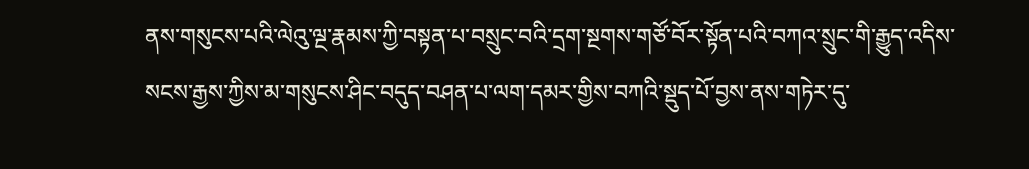ནས་གསུངས་པའི་ལེའུ་ལྔ་རྣམས་ཀྱི་བསྟན་པ་བསྲུང་བའི་དྲག་སྔགས་གཙོ་བོར་སྟོན་པའི་བཀའ་སྲུང་གི་རྒྱུད་འདིས་སངས་རྒྱས་ཀྱིས་མ་གསུངས་ཤིང་བདུད་བཤན་པ་ལག་དམར་གྱིས་བཀའི་སྡུད་པོ་བྱས་ནས་གཏེར་དུ་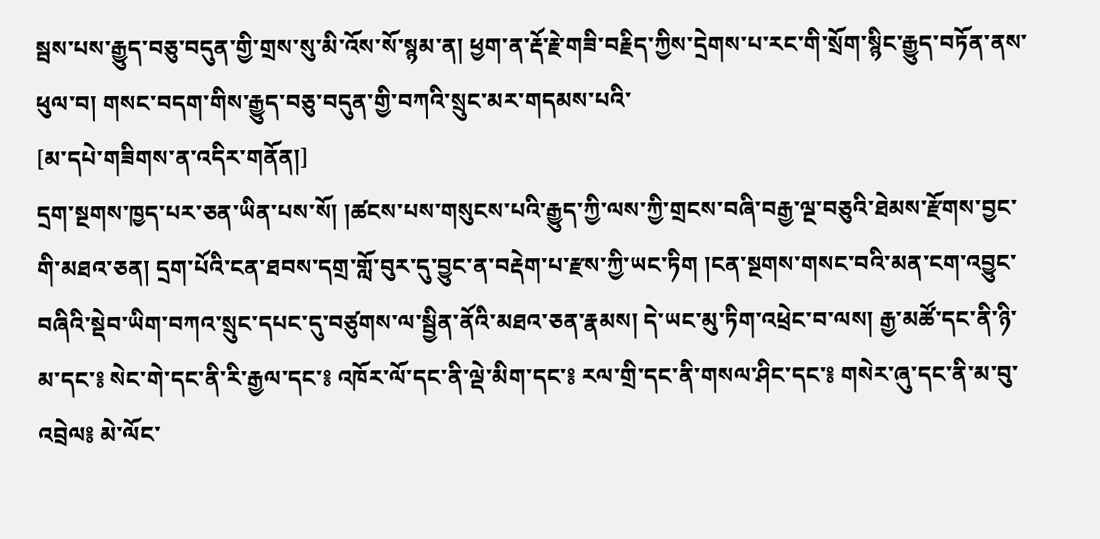སྦས་པས་རྒྱུད་བཅུ་བདུན་གྱི་གྲས་སུ་མི་འོས་སོ་སྙམ་ན། ཕྱག་ན་རྡོ་རྗེ་གཟི་བརྗིད་ཀྱིས་དྲེགས་པ་རང་གི་སྲོག་སྙིང་རྒྱུད་བཏོན་ནས་ཕུལ་བ། གསང་བདག་གིས་རྒྱུད་བཅུ་བདུན་གྱི་བཀའི་སྲུང་མར་གདམས་པའི་
[མ་དཔེ་གཟིགས་ན་འདིར་གནོན།]
དྲག་སྔགས་ཁྱད་པར་ཅན་ཡིན་པས་སོ། །ཚངས་པས་གསུངས་པའི་རྒྱུད་ཀྱི་ལས་ཀྱི་གྲངས་བཞི་བརྒྱ་ལྔ་བཅུའི་ཐེམས་རྫོགས་བྱང་གི་མཐའ་ཅན། དྲག་པོའི་ངན་ཐབས་དགྲ་གློ་བུར་དུ་བྱུང་ན་བརྡེག་པ་རྫས་ཀྱི་ཡང་ཏིག །ངན་སྔགས་གསང་བའི་མན་ངག་འབྱུང་བཞིའི་སྡེབ་ཡིག་བཀའ་སྲུང་དཔང་དུ་བཙུགས་ལ་སྦྱིན་ནོའི་མཐའ་ཅན་རྣམས། དེ་ཡང་མུ་ཏིག་འཕྲེང་བ་ལས། རྒྱ་མཚོ་དང་ནི་ཉི་མ་དང་༔ སེང་གེ་དང་ནི་རི་རྒྱལ་དང་༔ འཁོར་ལོ་དང་ནི་ལྡེ་མིག་དང་༔ རལ་གྲི་དང་ནི་གསལ་ཤིང་དང་༔ གསེར་ཞུ་དང་ནི་མ་བུ་འབྲེལ༔ མེ་ལོང་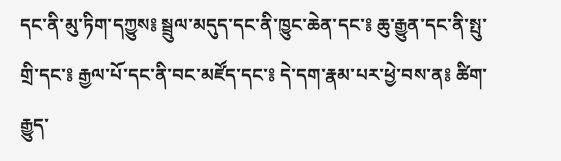དང་ནི་མུ་ཏིག་དཀྱུས༔ སྦྲུལ་མདུད་དང་ནི་ཁྱུང་ཆེན་དང་༔ ཆུ་རྒྱུན་དང་ནི་སྤུ་གྲི་དང་༔ རྒྱལ་པོ་དང་ནི་བང་མཛོད་དང་༔ དེ་དག་རྣམ་པར་ཕྱེ་བས་ན༔ ཚིག་རྒྱུད་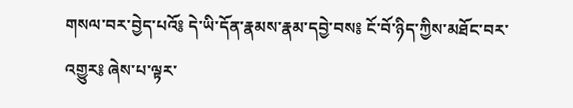གསལ་བར་བྱེད་པའོ༔ དེ་ཡི་དོན་རྣམས་རྣམ་དབྱེ་བས༔ ངོ་བོ་ཉིད་ཀྱིས་མཐོང་བར་འགྱུར༔ ཞེས་པ་ལྟར་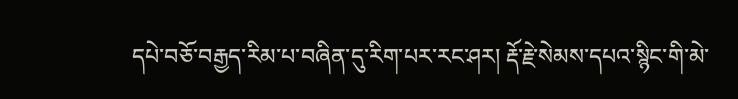དཔེ་བཅོ་བརྒྱད་རིམ་པ་བཞིན་དུ་རིག་པར་རང་ཤར། རྡོ་རྗེ་སེམས་དཔའ་སྙིང་གི་མེ་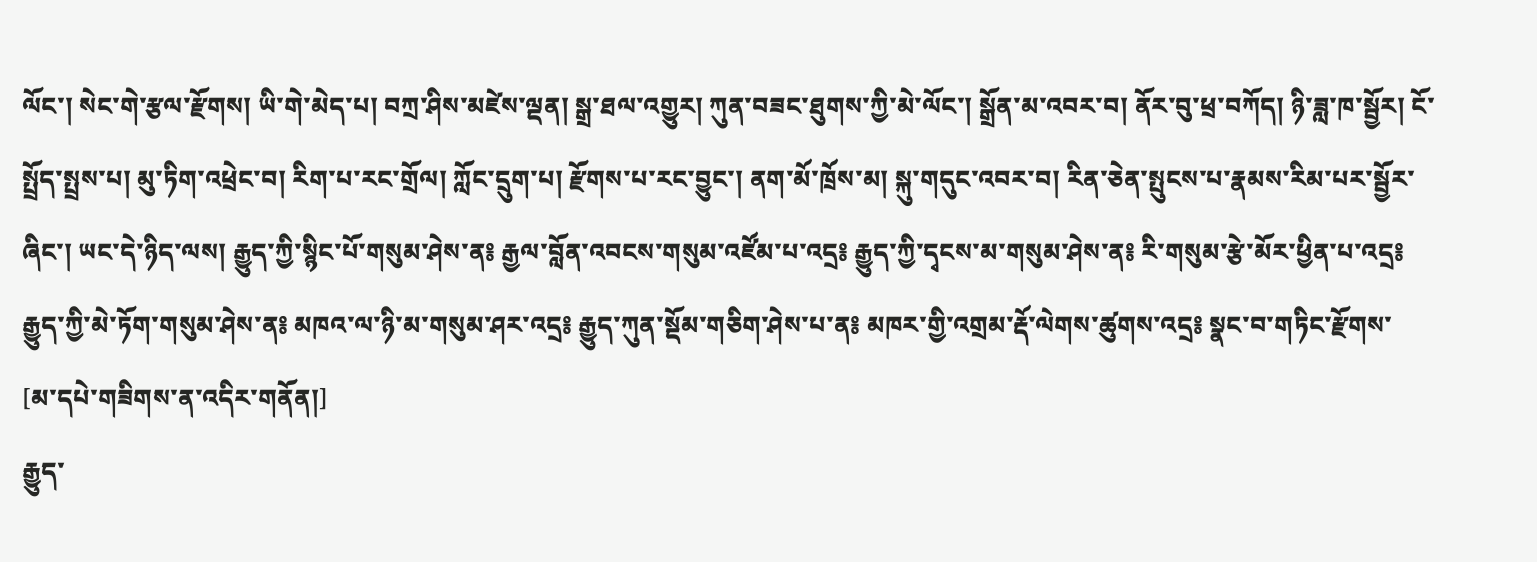ལོང་། སེང་གེ་རྩལ་རྫོགས། ཡི་གེ་མེད་པ། བཀྲ་ཤིས་མཛེས་ལྡན། སྒྲ་ཐལ་འགྱུར། ཀུན་བཟང་ཐུགས་ཀྱི་མེ་ལོང་། སྒྲོན་མ་འབར་བ། ནོར་བུ་ཕྲ་བཀོད། ཉི་ཟླ་ཁ་སྦྱོར། ངོ་སྤྲོད་སྤྲས་པ། མུ་ཏིག་འཕྲེང་བ། རིག་པ་རང་གྲོལ། ཀློང་དྲུག་པ། རྫོགས་པ་རང་བྱུང་། ནག་མོ་ཁྲོས་མ། སྐུ་གདུང་འབར་བ། རིན་ཅེན་སྤུངས་པ་རྣམས་རིམ་པར་སྦྱོར་ཞིང་། ཡང་དེ་ཉིད་ལས། རྒྱུད་ཀྱི་སྙིང་པོ་གསུམ་ཤེས་ན༔ རྒྱལ་བློན་འབངས་གསུམ་འཛོམ་པ་འདྲ༔ རྒྱུད་ཀྱི་དྭངས་མ་གསུམ་ཤེས་ན༔ རི་གསུམ་རྩེ་མོར་ཕྱིན་པ་འདྲ༔ རྒྱུད་ཀྱི་མེ་ཏོག་གསུམ་ཤེས་ན༔ མཁའ་ལ་ཉི་མ་གསུམ་ཤར་འདྲ༔ རྒྱུད་ཀུན་སྡོམ་གཅིག་ཤེས་པ་ན༔ མཁར་གྱི་འགྲམ་རྡོ་ལེགས་ཚུགས་འདྲ༔ སྣང་བ་གཏིང་རྫོགས་
[མ་དཔེ་གཟིགས་ན་འདིར་གནོན།]
རྒྱུད་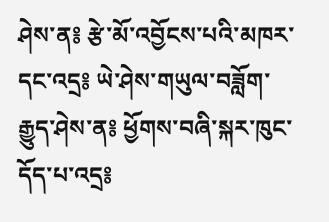ཤེས་ན༔ རྩེ་མོ་འབྱོངས་པའི་མཁར་དང་འདྲ༔ ཡེ་ཤེས་གཡུལ་བཟློག་རྒྱུད་ཤེས་ན༔ ཕྱོགས་བཞི་སྐར་ཁུང་དོད་པ་འདྲ༔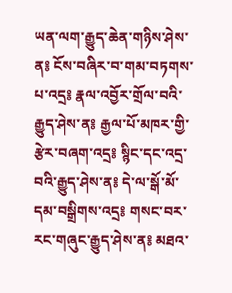ཡན་ལག་རྒྱུད་ཆེན་གཉིས་ཤེས་ན༔ ངོས་བཞིར་བ་གམ་བཏགས་པ་འདྲ༔ རྣལ་འབྱོར་གྲོལ་བའི་རྒྱུད་ཤེས་ན༔ རྒྱལ་པོ་མཁར་གྱི་རྩེར་བཞག་འདྲ༔ སྙིང་དང་འདྲ་བའི་རྒྱུད་ཤེས་ན༔ དེ་ལ་སྒོ་མོ་དམ་བསྒྲིགས་འདྲ༔ གསང་བར་རང་གཞུང་རྒྱུད་ཤེས་ན༔ མཐའ་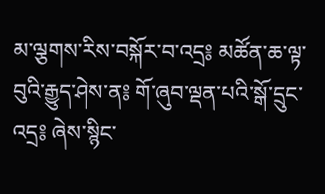མ་ལྕགས་རིས་བསྐོར་བ་འདྲ༔ མཚོན་ཆ་ལྟ་བུའི་རྒྱུད་ཤེས་ན༔ གོ་ཞུབ་ལྡན་པའི་སྒོ་དྲུང་འདྲ༔ ཞེས་སྙིང་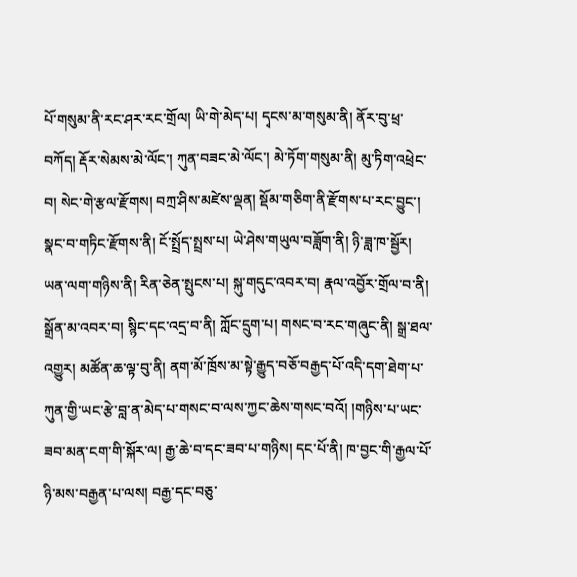པོ་གསུམ་ནི་རང་ཤར་རང་གྲོལ། ཡི་གེ་མེད་པ། དྭངས་མ་གསུམ་ནི། ནོར་བུ་ཕྲ་བཀོད། རྡོར་སེམས་མེ་ལོང་། ཀུན་བཟང་མེ་ལོང་། མེ་ཏོག་གསུམ་ནི། མུ་ཏིག་འཕྲེང་བ། སེང་གེ་རྩལ་རྫོགས། བཀྲ་ཤིས་མཛེས་ལྡན། སྡོམ་གཅིག་ནི་རྫོགས་པ་རང་བྱུང་། སྣང་བ་གཏིང་རྫོགས་ནི། ངོ་སྤྲོད་སྤྲས་པ། ཡེ་ཤེས་གཡུལ་བཟློག་ནི། ཉི་ཟླ་ཁ་སྦྱོར། ཡན་ལག་གཉིས་ནི། རིན་ཅེན་སྤུངས་པ། སྐུ་གདུང་འབར་བ། རྣལ་འབྱོར་གྲོལ་བ་ནི། སྒྲོན་མ་འབར་བ། སྙིང་དང་འདྲ་བ་ནི། ཀློང་དྲུག་པ། གསང་བ་རང་གཞུང་ནི། སྒྲ་ཐལ་འགྱུར། མཚོན་ཆ་ལྟ་བུ་ནི། ནག་མོ་ཁྲོས་མ་སྟེ་རྒྱུད་བཅོ་བརྒྱད་པོ་འདི་དག་ཐེག་པ་ཀུན་གྱི་ཡང་རྩེ་བླ་ན་མེད་པ་གསང་བ་ལས་ཀྱང་ཆེས་གསང་བའོ། །གཉིས་པ་ཡང་ཟབ་མན་ངག་གི་སྐོར་ལ། རྒྱ་ཆེ་བ་དང་ཟབ་པ་གཉིས། དང་པོ་ནི། ཁ་བྱང་གི་རྒྱལ་པོ་ཉི་མས་བརྒྱན་པ་ལས། བརྒྱ་དང་བཅུ་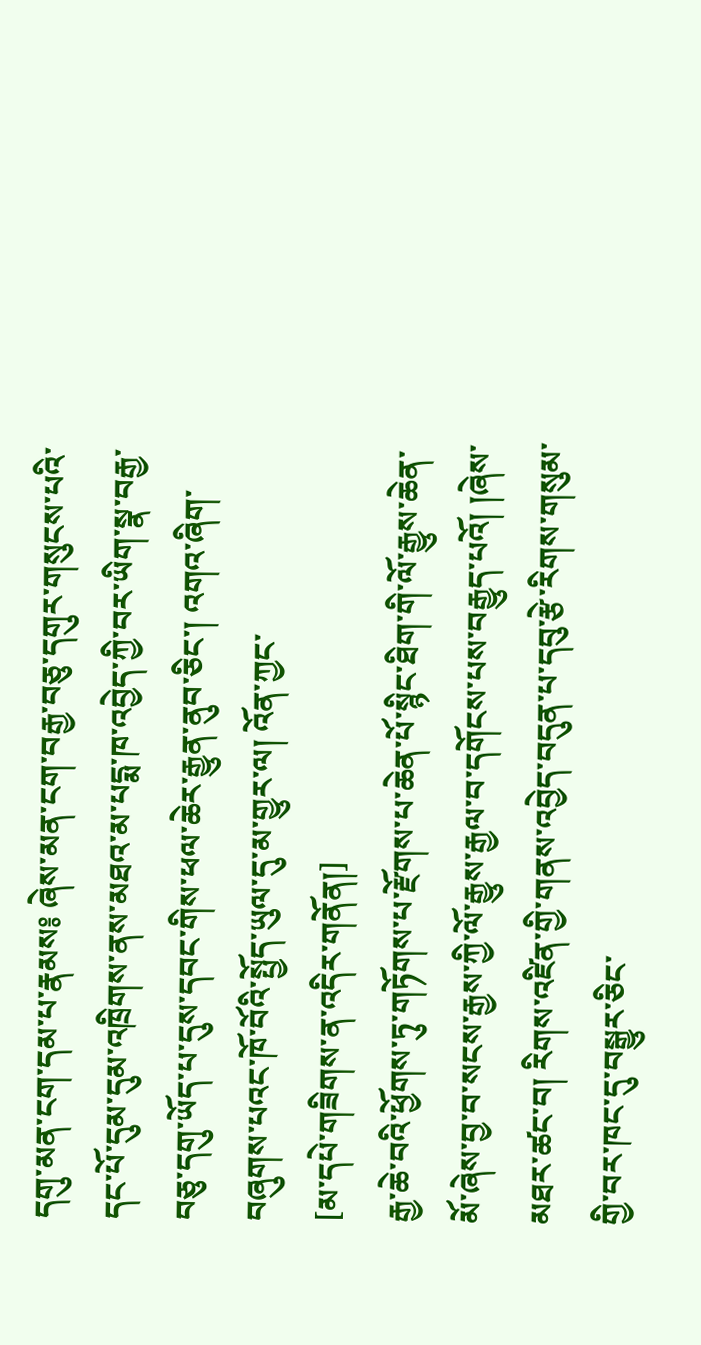དགུ་མན་ངག་དམ་པ་རྣམས༔ ཞེས་མན་ངག་བརྒྱ་བཅུ་དགུར་གསུངས་པའི་དང་པོ་དུམ་དུམ་འཁྲིགས་ནས་མཐའ་མ་པདྨ་ཁ་འབྱེད་ཀྱི་བར་ཡིག་སྣ་བརྒྱ་བཅུ་དགུ་ཡོད་པ་དུས་དབང་གིས་ཕལ་ཆེར་རྒྱུན་ནུབ་ཅིང་། འགའ་ཞིག་བཞུགས་པའང་ཁོ་བོའི་སྤྱོད་ཡུལ་དུ་མ་གྱུར་ལ། འོན་ཀྱང་
[མ་དཔེ་གཟིགས་ན་འདིར་གནོན།]
རྒྱ་ཆེ་བའི་ཕྱོགས་ཏུ་གཏོགས་པ་རྫོགས་པ་ཆེན་པོ་སྙིང་ཐིག་གི་ལོ་རྒྱུས་ཆེན་མོ་ཞེས་བྱ་བ་སངས་རྒྱས་ཀྱི་ལོ་རྒྱུས་རྒྱལ་བ་དགོངས་པས་བརྒྱུད་པའོ། །ཞེས་མཐར་ཚང་བ། རིགས་འཛིན་གྱི་གནས་འབྱེད་བདུན་པ་དབུ་རྩེ་རིགས་གསུམ་གྱི་བར་ཁང་དུ་བསྒྱུར་ཅིང་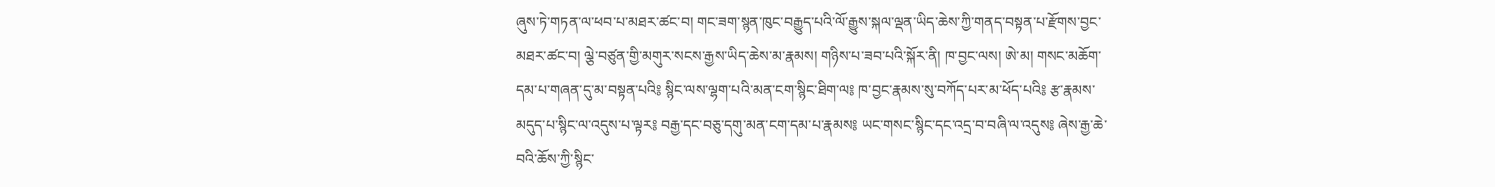ཞུས་ཏེ་གཏན་ལ་ཕབ་པ་མཐར་ཚང་བ། གང་ཟག་སྙན་ཁུང་བརྒྱུད་པའི་ལོ་རྒྱུས་སྐལ་ལྡན་ཡིད་ཆེས་ཀྱི་གནད་བསྟན་པ་རྫོགས་བྱང་མཐར་ཚང་བ། ལྕེ་བཙུན་གྱི་མགུར་སངས་རྒྱས་ཡིད་ཆེས་མ་རྣམས། གཉིས་པ་ཟབ་པའི་སྐོར་ནི། ཁ་བྱང་ལས། ཨེ་མ། གསང་མཆོག་དམ་པ་གཞན་དུ་མ་བསྟན་པའི༔ སྙིང་ལས་ལྷག་པའི་མན་ངག་སྙིང་ཐིག་ལ༔ ཁ་བྱང་རྣམས་སུ་བཀོད་པར་མ་ཕོད་པའི༔ རྩ་རྣམས་མདུད་པ་སྙིང་ལ་འདུས་པ་ལྟར༔ བརྒྱ་དང་བཅུ་དགུ་མན་ངག་དམ་པ་རྣམས༔ ཡང་གསང་སྙིང་དང་འདྲ་བ་བཞི་ལ་འདུས༔ ཞེས་རྒྱ་ཆེ་བའི་ཆོས་ཀྱི་སྙིང་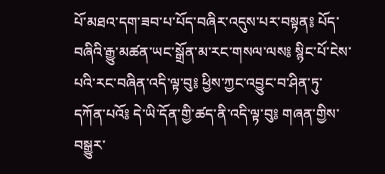པོ་མཐའ་དག་ཟབ་པ་པོད་བཞིར་འདུས་པར་བསྟན༔ པོད་བཞིའི་རྒྱུ་མཚན་ཡང་སྒྲོན་མ་རང་གསལ་ལས༔ སྙིང་པོ་ངེས་པའི་རང་བཞིན་འདི་ལྟ་བུ༔ ཕྱིས་ཀྱང་འབྱུང་བ་ཤིན་ཏུ་དཀོན་པའོ༔ དེ་ཡི་དོན་གྱི་ཚད་ནི་འདི་ལྟ་བུ༔ གཞན་གྱིས་བསྒྱུར་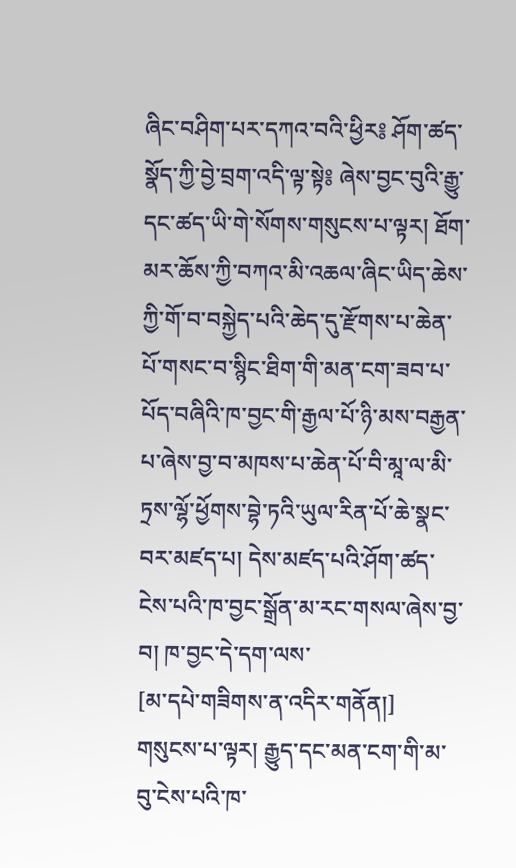ཞིང་བཤིག་པར་དཀའ་བའི་ཕྱིར༔ ཤོག་ཚད་སྣོད་ཀྱི་བྱེ་བྲག་འདི་ལྟ་སྟེ༔ ཞེས་བྱང་བུའི་རྒྱུ་དང་ཚད་ཡི་གེ་སོགས་གསུངས་པ་ལྟར། ཐོག་མར་ཆོས་ཀྱི་བཀའ་མི་འཆལ་ཞིང་ཡིད་ཆེས་ཀྱི་གོ་བ་བསྐྱེད་པའི་ཆེད་དུ་རྫོགས་པ་ཆེན་པོ་གསང་བ་སྙིང་ཐིག་གི་མན་ངག་ཟབ་པ་པོད་བཞིའི་ཁ་བྱང་གི་རྒྱལ་པོ་ཉི་མས་བརྒྱན་པ་ཞེས་བྱ་བ་མཁས་པ་ཆེན་པོ་བི་མཱ་ལ་མི་ཏྲས་ལྷོ་ཕྱོགས་བྷེ་ཏའི་ཡུལ་རིན་པོ་ཆེ་སྣང་བར་མཛད་པ། དེས་མཛད་པའི་ཤོག་ཚད་ངེས་པའི་ཁ་བྱང་སྒྲོན་མ་རང་གསལ་ཞེས་བྱ་བ། ཁ་བྱང་དེ་དག་ལས་
[མ་དཔེ་གཟིགས་ན་འདིར་གནོན།]
གསུངས་པ་ལྟར། རྒྱུད་དང་མན་ངག་གི་མ་བུ་ངེས་པའི་ཁ་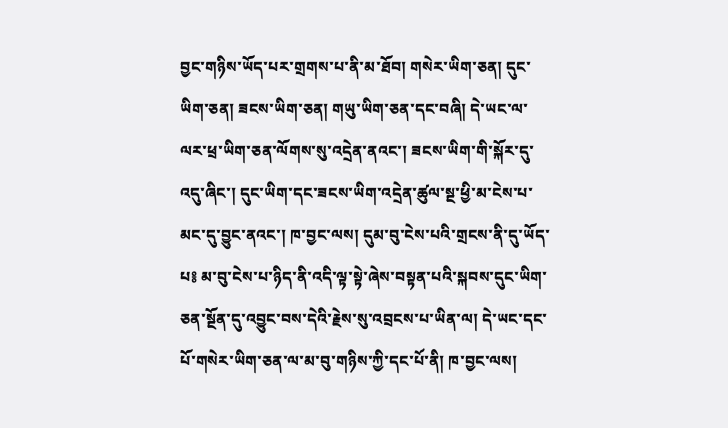བྱང་གཉིས་ཡོད་པར་གྲགས་པ་ནི་མ་ཐོབ། གསེར་ཡིག་ཅན། དུང་ཡིག་ཅན། ཟངས་ཡིག་ཅན། གཡུ་ཡིག་ཅན་དང་བཞི། དེ་ཡང་ལ་ལར་ཕྲ་ཡིག་ཅན་ལོགས་སུ་འདྲེན་ནའང་། ཟངས་ཡིག་གི་སྐོར་དུ་འདུ་ཞིང་། དུང་ཡིག་དང་ཟངས་ཡིག་འདྲེན་ཚུལ་སྔ་ཕྱི་མ་ངེས་པ་མང་དུ་བྱུང་ནའང་། ཁ་བྱང་ལས། དུམ་བུ་ངེས་པའི་གྲངས་ནི་དུ་ཡོད་པ༔ མ་བུ་ངེས་པ་ཉིད་ནི་འདི་ལྟ་སྟེ་ཞེས་བསྟན་པའི་སྐབས་དུང་ཡིག་ཅན་སྔོན་དུ་འབྱུང་བས་དེའི་རྗེས་སུ་འབྲངས་པ་ཡིན་ལ། དེ་ཡང་དང་པོ་གསེར་ཡིག་ཅན་ལ་མ་བུ་གཉིས་ཀྱི་དང་པོ་ནི། ཁ་བྱང་ལས།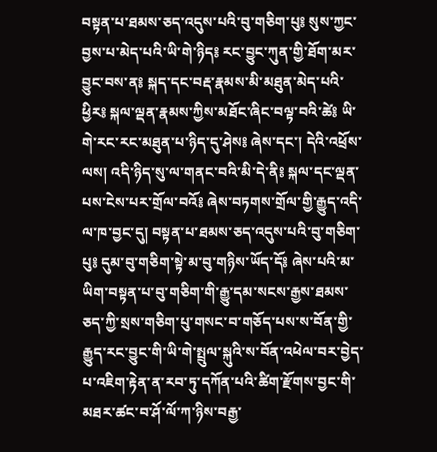བསྟན་པ་ཐམས་ཅད་འདུས་པའི་བུ་གཅིག་པུ༔ སུས་ཀྱང་བྱས་པ་མེད་པའི་ཡི་གེ་ཉིད༔ རང་བྱུང་ཀུན་གྱི་ཐོག་མར་བྱུང་བས་ན༔ སྐད་དང་བརྡ་རྣམས་མི་མཐུན་མེད་པའི་ཕྱིར༔ སྐལ་ལྡན་རྣམས་ཀྱིས་མཐོང་ཞིང་བལྟ་བའི་ཚེ༔ ཡི་གེ་རང་རང་མཐུན་པ་ཉིད་དུ་ཤེས༔ ཞེས་དང་། དེའི་འཕྲོས་ལས། འདི་ཉིད་སུ་ལ་གནང་བའི་མི་དེ་ནི༔ སྐལ་དང་ལྡན་པས་ངེས་པར་གྲོལ་བའོ༔ ཞེས་བཏགས་གྲོལ་གྱི་རྒྱུད་འདི་ལ་ཁ་བྱང་དུ། བསྟན་པ་ཐམས་ཅད་འདུས་པའི་བུ་གཅིག་པུ༔ དུམ་བུ་གཅིག་སྟེ་མ་བུ་གཉིས་ཡོད་དོ༔ ཞེས་པའི་མ་ཡིག་བསྟན་པ་བུ་གཅིག་གི་རྒྱུ་དམ་སངས་རྒྱས་ཐམས་ཅད་ཀྱི་སྲས་གཅིག་པུ་གསང་བ་གཅོད་པས་ས་བོན་གྱི་རྒྱུད་རང་བྱུང་གི་ཡི་གེ་སྤྲུལ་སྐུའི་ས་བོན་འཕེལ་བར་བྱེད་པ་འཇིག་རྟེན་ན་རབ་ཏུ་དཀོན་པའི་ཚིག་རྫོགས་བྱང་གི་མཐར་ཚང་བ་ཤོ་ལོ་ཀ་ཉིས་བརྒྱ་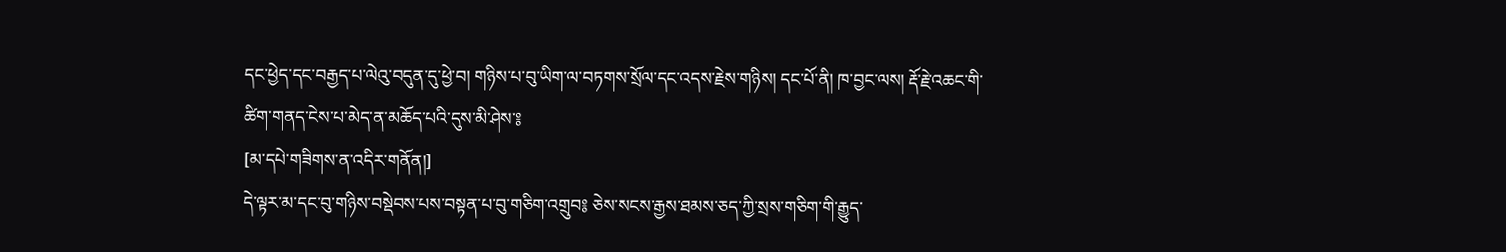དང་ཕྱེད་དང་བརྒྱད་པ་ལེའུ་བདུན་དུ་ཕྱེ་བ། གཉིས་པ་བུ་ཡིག་ལ་བཏགས་སྲོལ་དང་འདས་རྗེས་གཉིས། དང་པོ་ནི། ཁ་བྱང་ལས། རྡོ་རྗེ་འཆང་གི་ཚིག་གནད་ངེས་པ་མེད་ན་མཆོད་པའི་དུས་མི་ཤེས་༔
[མ་དཔེ་གཟིགས་ན་འདིར་གནོན།]
དེ་ལྟར་མ་དང་བུ་གཉིས་བསྡེབས་པས་བསྟན་པ་བུ་གཅིག་འགྲུབ༔ ཅེས་སངས་རྒྱས་ཐམས་ཅད་ཀྱི་སྲས་གཅིག་གི་རྒྱུད་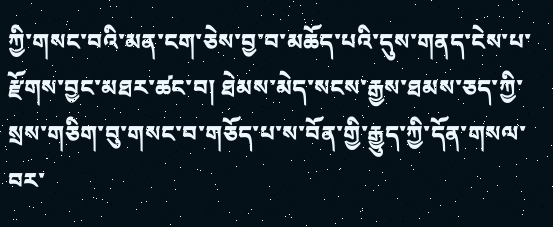ཀྱི་གསང་བའི་མན་ངག་ཅེས་བྱ་བ་མཆོད་པའི་དུས་གནད་ངེས་པ་རྫོགས་བྱང་མཐར་ཚང་བ། ཐེམས་མེད་སངས་རྒྱས་ཐམས་ཅད་ཀྱི་སྲས་གཅིག་བུ་གསང་བ་གཅོད་པ་ས་བོན་གྱི་རྒྱུད་ཀྱི་དོན་གསལ་བར་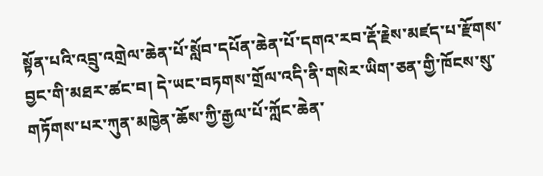སྟོན་པའི་འབྲུ་འགྲེལ་ཆེན་པོ་སློབ་དཔོན་ཆེན་པོ་དགའ་རབ་རྡོ་རྗེས་མཛད་པ་རྫོགས་བྱང་གི་མཐར་ཚང་བ། དེ་ཡང་བཏགས་གྲོལ་འདི་ནི་གསེར་ཡིག་ཅན་གྱི་ཁོངས་སུ་གཏོགས་པར་ཀུན་མཁྱེན་ཆོས་ཀྱི་རྒྱལ་པོ་ཀློང་ཆེན་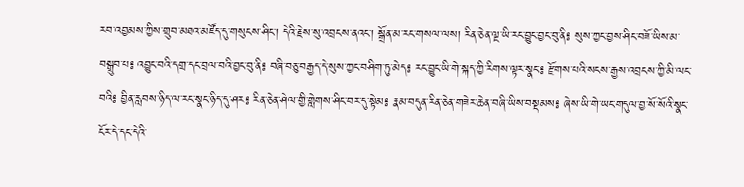རབ་འབྱམས་ཀྱིས་གྲུབ་མཐའ་མཛོད་དུ་གསུངས་ཤིང་། དེའི་རྗེས་སུ་འབྲངས་ནའང་། སྒྲོན་མ་རང་གསལ་ལས། རིན་ཅེན་ལྔ་ཡི་རང་བྱུང་བྱང་བུ་ནི༔ སུས་ཀྱང་བྱས་ཤིང་བཟོ་ཡིས་མ་བསྒྲུབ་པ༔ འབྱུང་བའི་དགྲ་དང་བྲལ་བའི་བྱང་བུ་ནི༔ བཞི་བཅུ་བརྒྱད་དེ་སུས་ཀྱང་བཤིག་ཏུ་མེད༔ རང་བྱུང་ཡི་གེ་སྐད་ཀྱི་རིགས་ལྟར་སྣང་༔ རྫོགས་པའི་སངས་རྒྱས་འབྲངས་ཀྱི་མི་ལང་བའི༔ བྱིན་རླབས་ཉིད་ལ་རང་སྣང་ཉིད་དུ་ཤར༔ རིན་ཅེན་ཤེལ་གྱི་གླེགས་ཤིང་བར་དུ་སྟེམ༔ རྣམ་བདུན་རིན་ཅེན་གཟེར་ཆེན་བཞི་ཡིས་བསྡམས༔ ཞེས་ཡི་གེ་ཡང་གདུལ་བྱ་སོ་སོའི་སྣང་ངོར་དེ་དང་དེའི་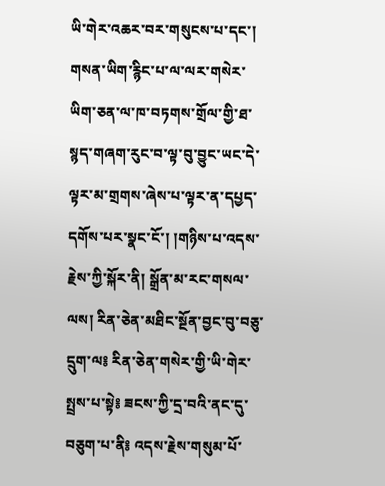ཡི་གེར་འཆར་བར་གསུངས་པ་དང་། གསན་ཡིག་རྙིང་པ་ལ་ལར་གསེར་ཡིག་ཅན་ལ་ཁ་བཏགས་གྲོལ་གྱི་ཐ་སྙད་གཞག་རུང་བ་ལྟ་བུ་བྱུང་ཡང་དེ་ལྟར་མ་གྲགས་ཞེས་པ་ལྟར་ན་དཔྱད་དགོས་པར་སྣང་ངོ་། །གཉིས་པ་འདས་རྗེས་ཀྱི་སྐོར་ནི། སྒྲོན་མ་རང་གསལ་ལས། རིན་ཅེན་མཐིང་སྔོན་བྱང་བུ་བཅུ་དྲུག་ལ༔ རིན་ཅེན་གསེར་གྱི་ཡི་གེར་སྤྲས་པ་སྟེ༔ ཟངས་ཀྱི་དྲ་བའི་ནང་དུ་བཅུག་པ་ནི༔ འདས་རྗེས་གསུམ་པོ་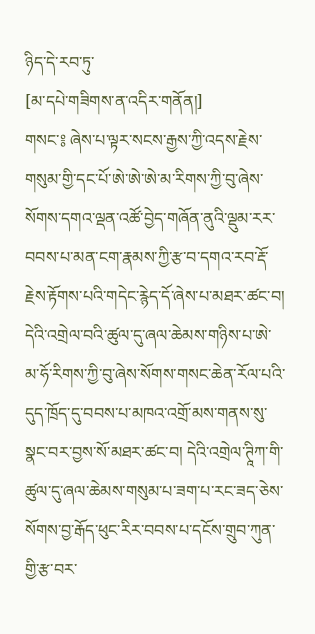ཉིད་དེ་རབ་ཏུ་
[མ་དཔེ་གཟིགས་ན་འདིར་གནོན།]
གསང་༔ ཞེས་པ་ལྟར་སངས་རྒྱས་ཀྱི་འདས་རྗེས་གསུམ་གྱི་དང་པོ་ཨེ་ཨེ་ཨེ་མ་རིགས་ཀྱི་བུ་ཞེས་སོགས་དགའ་ལྡན་འཚོ་བྱེད་གཞོན་ནུའི་ལྡུམ་རར་བབས་པ་མན་ངག་རྣམས་ཀྱི་རྩ་བ་དགའ་རབ་རྡོ་རྗེས་རྟོགས་པའི་གདེང་རྙེད་དོ་ཞེས་པ་མཐར་ཚང་བ། དེའི་འགྲེལ་བའི་ཚུལ་དུ་ཞལ་ཆེམས་གཉིས་པ་ཨེ་མ་ཧོ་རིགས་ཀྱི་བུ་ཞེས་སོགས་གསང་ཆེན་རོལ་པའི་དུད་ཁྲོད་དུ་བབས་པ་མཁའ་འགྲོ་མས་གནས་སུ་སྣང་བར་བྱས་སོ་མཐར་ཚང་བ། དེའི་འགྲེལ་ཊཱིཀ་གི་ཚུལ་དུ་ཞལ་ཆེམས་གསུམ་པ་ཟག་པ་རང་ཟད་ཅེས་སོགས་བྱ་རྒོད་ཕུང་རིར་བབས་པ་དངོས་གྲུབ་ཀུན་གྱི་རྩ་བར་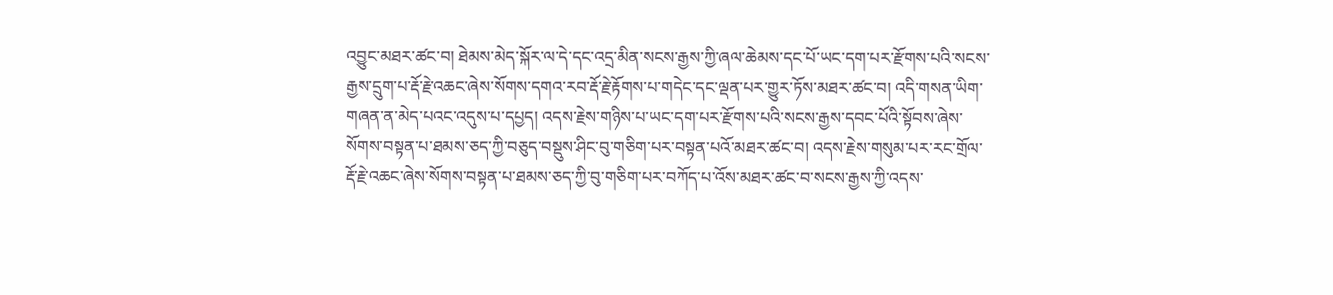འབྱུང་མཐར་ཚང་བ། ཐེམས་མེད་སྐོར་ལ་དེ་དང་འདྲ་མིན་སངས་རྒྱས་ཀྱི་ཞལ་ཆེམས་དང་པོ་ཡང་དག་པར་རྫོགས་པའི་སངས་རྒྱས་དྲུག་པ་རྡོ་རྗེ་འཆང་ཞེས་སོགས་དགའ་རབ་རྡོ་རྗེ་རྟོགས་པ་གདེང་དང་ལྡན་པར་གྱུར་ཏོས་མཐར་ཚང་བ། འདི་གསན་ཡིག་གཞན་ན་མེད་པའང་འདུས་པ་དཔྱད། འདས་རྗེས་གཉིས་པ་ཡང་དག་པར་རྫོགས་པའི་སངས་རྒྱས་དབང་པོའི་སྟོབས་ཞེས་སོགས་བསྟན་པ་ཐམས་ཅད་ཀྱི་བཅུད་བསྡུས་ཤིང་བུ་གཅིག་པར་བསྟན་པའོ་མཐར་ཚང་བ། འདས་རྗེས་གསུམ་པར་རང་གྲོལ་རྡོ་རྗེ་འཆང་ཞེས་སོགས་བསྟན་པ་ཐམས་ཅད་ཀྱི་བུ་གཅིག་པར་བཀོད་པ་འོས་མཐར་ཚང་བ་སངས་རྒྱས་ཀྱི་འདས་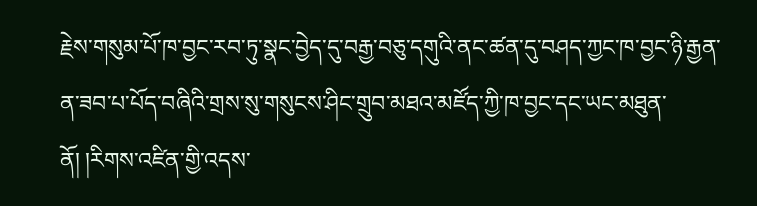རྗེས་གསུམ་པོ་ཁ་བྱང་རབ་ཏུ་སྣང་བྱེད་དུ་བརྒྱ་བཅུ་དགུའི་ནང་ཚན་དུ་བཤད་ཀྱང་ཁ་བྱང་ཉི་རྒྱན་ན་ཟབ་པ་པོད་བཞིའི་གྲས་སུ་གསུངས་ཤིང་གྲུབ་མཐའ་མཛོད་ཀྱི་ཁ་བྱང་དང་ཡང་མཐུན་ནོ། །རིགས་འཛིན་གྱི་འདས་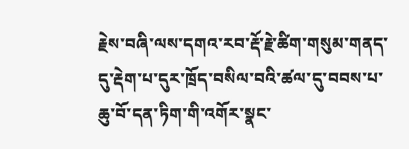རྗེས་བཞི་ལས་དགའ་རབ་རྡོ་རྗེ་ཚིག་གསུམ་གནད་དུ་རྡེག་པ་དུར་ཁྲོད་བསིལ་བའི་ཚལ་དུ་བབས་པ་ཆུ་བོ་དན་ཏིག་གི་འགོར་སྣང་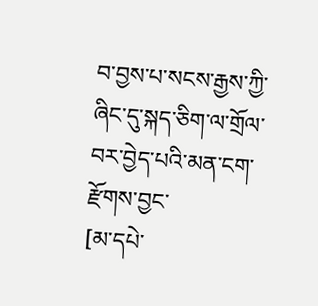བ་བྱས་པ་སངས་རྒྱས་ཀྱི་ཞིང་དུ་སྐད་ཅིག་ལ་གྲོལ་བར་བྱེད་པའི་མན་ངག་རྫོགས་བྱང་
[མ་དཔེ་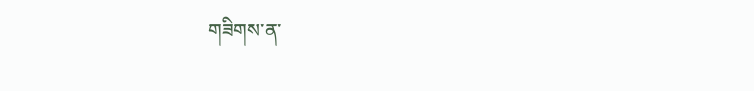གཟིགས་ན་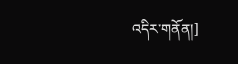འདིར་གནོན།]